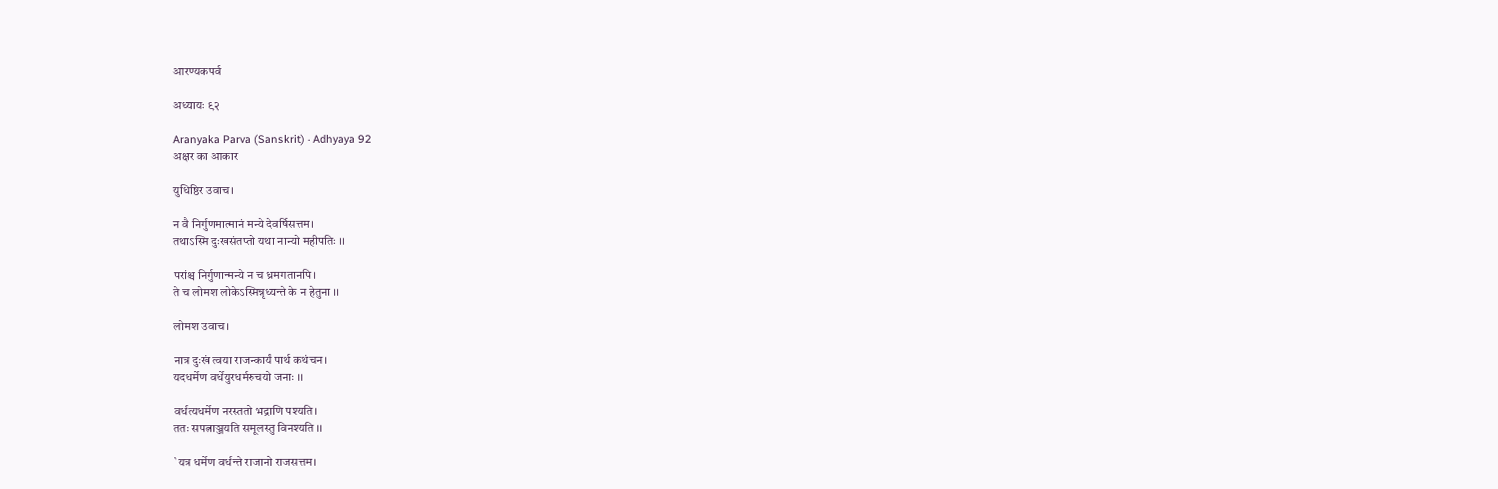आरण्यकपर्व

अध्यायः ९२

Aranyaka Parva (Sanskrit) · Adhyaya 92
अक्षर का आकार

युधिष्ठिर उवाच।

न वै निर्गुणमात्मानं मन्ये देवर्षिसत्तम।
तथाऽस्मि दुःखसंतप्तो यथा नान्यो महीपतिः ।।

परांश्च निर्गुणान्मन्ये न च ध्रमगतानपि।
ते च लोमश लोकेऽस्मिन्नृध्यन्ते के न हेतुना ।।

लोमश उवाच।

नात्र दुःखं त्वया राजन्कार्यं पार्थ कथंचन।
यदधर्मेण वर्धेयुरधर्मरुचयो जनाः ।।

वर्धत्यधर्मेण नरस्ततो भद्राणि पश्यति।
ततः सपत्नाञ्जयति समूलस्तु विनश्यति ।।

`यत्र धर्मेण वर्धन्ते राजानो राजसत्तम।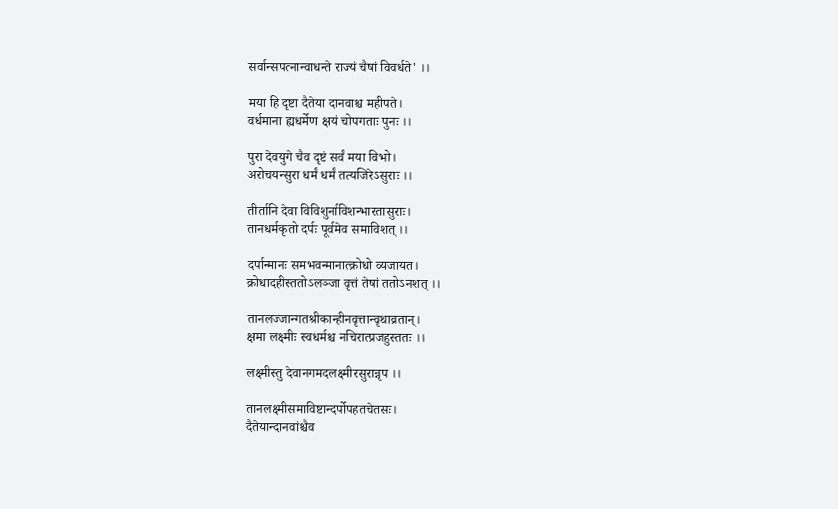सर्वान्सपत्नान्वाधन्ते राज्यं चैषां विवर्धते' ।।

मया हि दृष्टा दैतेया दानवाश्च महीपते।
वर्धमाना ह्यधर्मेण क्षयं चोपगताः पुनः ।।

पुरा देवयुगे चैव दृष्टं सर्वं मया विभो।
अरोचयन्सुरा धर्मं धर्मं तत्यजिरेऽसुराः ।।

तीर्तानि देवा विविशुर्नाविशन्भारतासुराः।
तानधर्मकृतो दर्पः पूर्वमेव समाविशत् ।।

दर्पान्मानः समभवन्मानात्क्रोधो व्यजायत।
क्रोधादहीस्ततोऽलञ्जा वृत्तं तेषां ततोऽनशत् ।।

तानलज्जान्गतश्रीकान्हीनवृत्तान्वृथाव्रतान्।
क्षमा लक्ष्मीः स्वधर्मश्च नचिरात्प्रजहुस्ततः ।।

लक्ष्मीस्तु देवानगमदलक्ष्मीरसुरान्नृप ।।

तानलक्ष्मीसमाविष्टान्दर्पोपहतचेतसः।
दैतेयान्दानवांश्चैव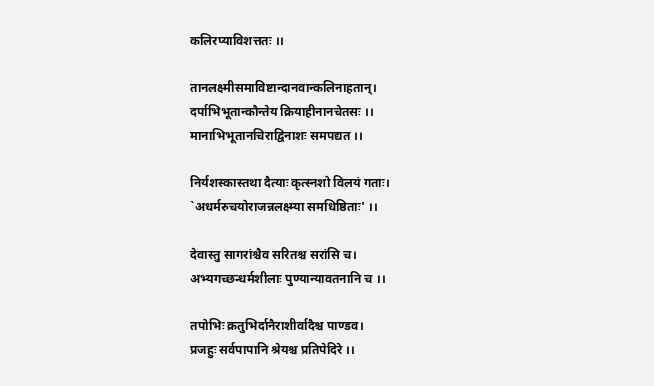कलिरप्याविशत्ततः ।।

तानलक्ष्मीसमाविष्टान्दानवान्कलिनाहतान्।
दर्पाभिभूतान्कौन्तेय क्रियाहीनानचेतसः ।।
मानाभिभूतानचिराद्विनाशः समपद्यत ।।

निर्यशस्कास्तथा दैत्याः कृत्स्नशो विलयं गताः।
`अधर्मरुचयोराजन्नलक्ष्म्या समधिष्ठिताः' ।।

देवास्तु सागरांश्चैव सरितश्च सरांसि च।
अभ्यगच्छन्धर्मशीलाः पुण्यान्यावतनानि च ।।

तपोभिः क्रतुभिर्दानैराशीर्वादैश्च पाण्डव।
प्रजहुः सर्वपापानि श्रेयश्च प्रतिपेदिरे ।।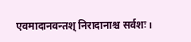एवमादानवन्तश् निरादानाश्च सर्वशः।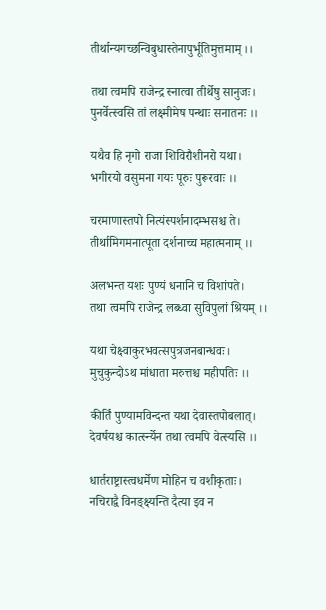तीर्थान्यगच्छन्विबुधास्तेनापुर्भूतिमुत्तमाम् ।।

तथा त्वमपि राजेन्द्र स्नात्वा तीर्थेषु सानुजः।
पुनर्वेत्स्वसि तां लक्ष्मीमेष पन्थाः सनातनः ।।

यथैव हि नृगो राजा शिविरौशीनरो यथा।
भगीरयो वसुमना गयः पूरुः पुरूरवाः ।।

चरमाणास्तपो नित्यंस्पर्शनादम्भसश्च ते।
तीर्थामिगमनात्पूता दर्शनाच्च महात्मनाम् ।।

अलभन्त यशः पुण्यं धनानि च विशांपते।
तथा त्वमपि राजेन्द्र लब्ध्वा सुविपुलां श्रियम् ।।

यथा चेक्ष्वाकुरभवत्सपुत्रजनबान्धवः।
मुचुकुन्दोऽथ मांधाता मरुत्तश्च महीपतिः ।।

कीर्तिं पुण्यामविन्दन्त यथा देवास्तपोबलात्।
देवर्षयश्च कार्त्स्न्येन तथा त्वमपि वेत्स्यसि ।।

धार्तराष्ट्रास्त्वधर्मेण मोहिन च वशीकृताः।
नचिराद्वै विनङ्क्ष्यन्ति दैत्या इव न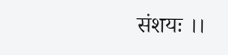संशयः ।।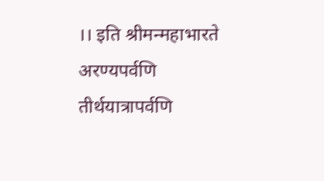।। इति श्रीमन्महाभारते अरण्यपर्वणि
तीर्थयात्रापर्वणि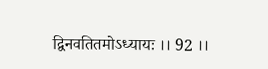द्विनवतितमोऽध्यायः ।। 92 ।।